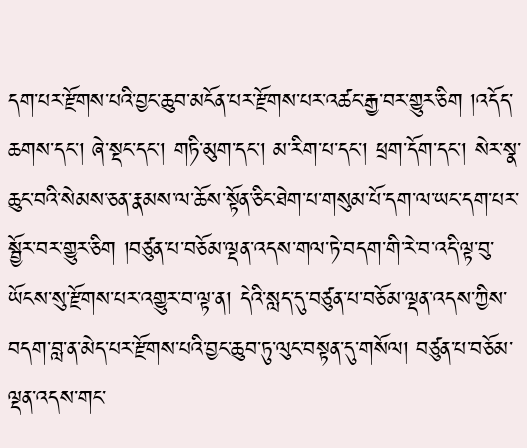དག་པར་རྫོགས་པའི་བྱང་ཆུབ་མངོན་པར་རྫོགས་པར་འཚང་རྒྱ་བར་གྱུར་ཅིག །འདོད་ཆགས་དང་། ཞེ་སྡང་དང་། གཏི་མུག་དང་། མ་རིག་པ་དང་། ཕྲག་དོག་དང་། སེར་སྣ་ཆུང་བའི་སེམས་ཅན་རྣམས་ལ་ཆོས་སྟོན་ཅིང་ཐེག་པ་གསུམ་པོ་དག་ལ་ཡང་དག་པར་སྦྱོར་བར་གྱུར་ཅིག །བཙུན་པ་བཅོམ་ལྡན་འདས་གལ་ཏེ་བདག་གི་རེ་བ་འདི་ལྟ་བུ་ཡོངས་སུ་རྫོགས་པར་འགྱུར་བ་ལྟ་ན། དེའི་སླད་དུ་བཙུན་པ་བཅོམ་ལྡན་འདས་ཀྱིས་བདག་བླ་ན་མེད་པར་རྫོགས་པའི་བྱང་ཆུབ་ཏུ་ལུང་བསྟན་དུ་གསོལ། བཙུན་པ་བཅོམ་ལྡན་འདས་གང་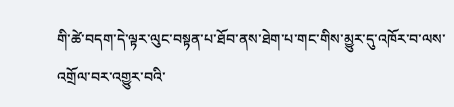གི་ཚེ་བདག་དེ་ལྟར་ལུང་བསྟན་པ་ཐོབ་ནས་ཐེག་པ་གང་གིས་མྱུར་དུ་འཁོར་བ་ལས་འགྲོལ་བར་འགྱུར་བའི་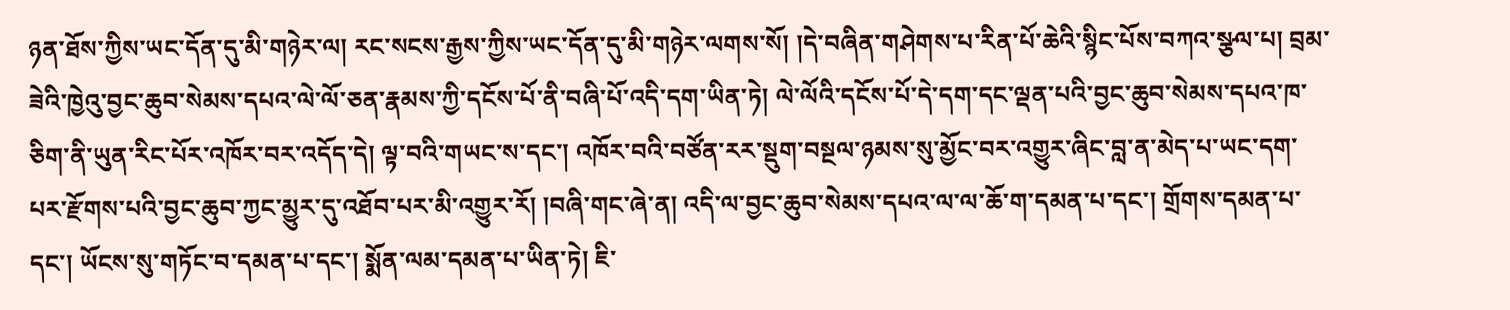ཉན་ཐོས་ཀྱིས་ཡང་དོན་དུ་མི་གཉེར་ལ། རང་སངས་རྒྱས་ཀྱིས་ཡང་དོན་དུ་མི་གཉེར་ལགས་སོ། །དེ་བཞིན་གཤེགས་པ་རིན་པོ་ཆེའི་སྙིང་པོས་བཀའ་སྩལ་པ། བྲམ་ཟེའི་ཁྱེའུ་བྱང་ཆུབ་སེམས་དཔའ་ལེ་ལོ་ཅན་རྣམས་ཀྱི་དངོས་པོ་ནི་བཞི་པོ་འདི་དག་ཡིན་ཏེ། ལེ་ལོའི་དངོས་པོ་དེ་དག་དང་ལྡན་པའི་བྱང་ཆུབ་སེམས་དཔའ་ཁ་ཅིག་ནི་ཡུན་རིང་པོར་འཁོར་བར་འདོད་དེ། ལྟ་བའི་གཡང་ས་དང་། འཁོར་བའི་བཙོན་རར་སྡུག་བསྔལ་ཉམས་སུ་མྱོང་བར་འགྱུར་ཞིང་བླ་ན་མེད་པ་ཡང་དག་པར་རྫོགས་པའི་བྱང་ཆུབ་ཀྱང་མྱུར་དུ་འཐོབ་པར་མི་འགྱུར་རོ། །བཞི་གང་ཞེ་ན། འདི་ལ་བྱང་ཆུབ་སེམས་དཔའ་ལ་ལ་ཆོ་ག་དམན་པ་དང་། གྲོགས་དམན་པ་དང་། ཡོངས་སུ་གཏོང་བ་དམན་པ་དང་། སྨོན་ལམ་དམན་པ་ཡིན་ཏེ། ཇི་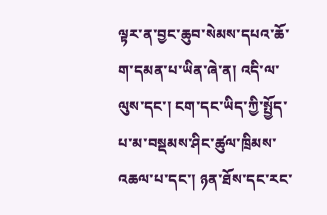ལྟར་ན་བྱང་ཆུབ་སེམས་དཔའ་ཆོ་ག་དམན་པ་ཡིན་ཞེ་ན། འདི་ལ་ལུས་དང་། ངག་དང་ཡིད་ཀྱི་སྤྱོད་པ་མ་བསྡམས་ཤིང་ཚུལ་ཁྲིམས་འཆལ་པ་དང་། ཉན་ཐོས་དང་རང་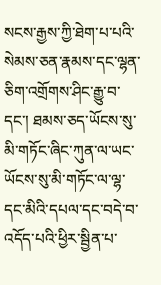སངས་རྒྱས་ཀྱི་ཐེག་པ་པའི་སེམས་ཅན་རྣམས་དང་ལྷན་ཅིག་འགྲོགས་ཤིང་རྒྱུ་བ་དང་། ཐམས་ཅད་ཡོངས་སུ་མི་གཏོང་ཞིང་ཀུན་ལ་ཡང་ཡོངས་སུ་མི་གཏོང་ལ་ལྷ་དང་མིའི་དཔལ་དང་བདེ་བ་འདོད་པའི་ཕྱིར་སྦྱིན་པ་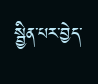སྦྱིན་པར་བྱེད་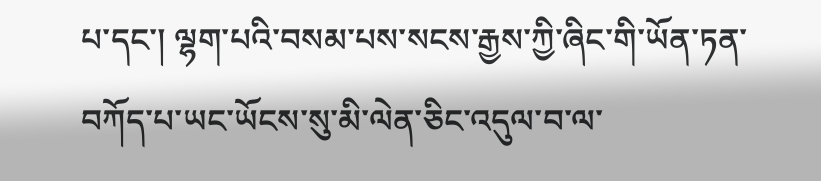པ་དང་། ལྷག་པའི་བསམ་པས་སངས་རྒྱས་ཀྱི་ཞིང་གི་ཡོན་ཏན་བཀོད་པ་ཡང་ཡོངས་སུ་མི་ལེན་ཅིང་འདུལ་བ་ལ་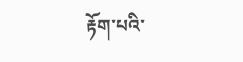རྟོག་པའི་